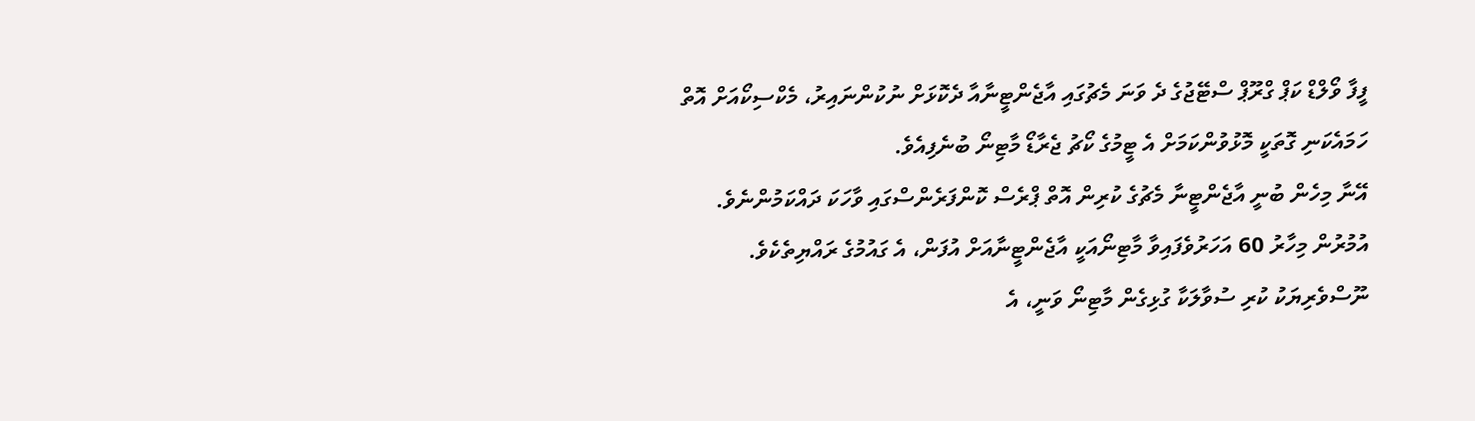ފީފާ ވޯލްޑް ކަޕް ގްރޫޕް ސްޓޭޖުގެ ދެ ވަނަ މެޗުގައި އާޖެންޓީނާއާ ދެކޮޅަށް ނުކުންނައިރު، މެކްސިކޯއަށް އޮތް ހަމައެކަނި ގޮތަކީ މޮޅުވުންކަމަށް އެ ޓީމުގެ ކޯޗު ޖެރާޑޯ މާޓިނޯ ބުނެފިއެވެ.
އޭނާ މިހެން ބުނީ އާޖެންޓީނާ މެޗުގެ ކުރިން އޮތް ޕްރެސް ކޮންފަރެންސްގައި ވާހަކަ ދައްކަމުންނެވެ. އުމުރުން މިހާރު 60 އަހަރުވެފައިވާ މާޓިނޯއަކީ އާޖެންޓީނާއަށް އުފަން، އެ ގައުމުގެ ރައްޔިތެކެވެ. ނޫސްވެރިޔަކު ކުރި ސުވާލަކާ ގުޅިގެން މާޓިނޯ ވަނީ، އެ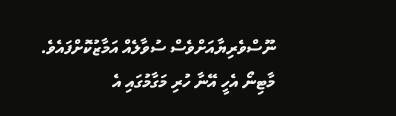ނޫސްވެރިޔާއަށްވެސް ސުވާލެއް އަމާޒުކޮށްފައެވެ. މާޓިނޯ އެހީ އޭނާ ހުރި މަގާމުގައި އެ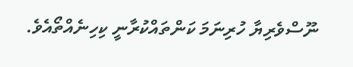ނޫސްވެރިޔާ ހުރިނަމަ ކަންތައްކުރާނީ ކިހިނެއްތޯއެވެ.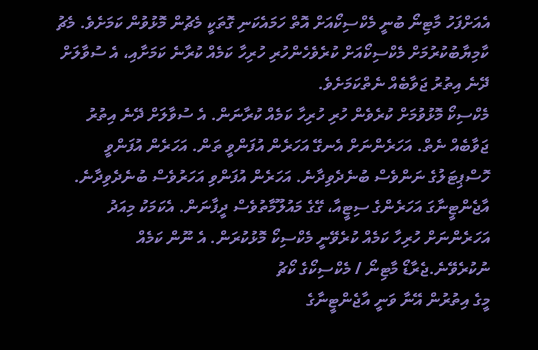އެއަށްފަހު މާޓިނޯ ބުނީ މެކްސިކޯއަށް އޮތް ހަމައެކަނި ގޮތަކީ މެޗުން މޮޅުވުން ކަމަށެވެ. މެޗު ކާމިޔާބުކުރުމަށް މެކްސިކޯއަށް ކުރެވެހެންހުރި ހުރިހާ ކަމެއް ކުރާނެ ކަމަށާއި، އެ ސުވާލަށް ދޭނެ އިތުރު ޖަވާބެއް ނެތްކަމަށެވެ.
މެކްސިކޯ މޮޅުވުމަށް ކުރެވެން ހުރި ހުރިހާ ކަމެއް ކުރާނަން. އެ ސުވާލަށް ދޭނެ އިތުރު ޖަވާބެއް ނެތް. އަހަރެންނަށް އެނގޭ އަހަރެން އުފަންވީ ތަން. އަހަރެން އުފަންވީ ހޮސްޕިޓަލުގެ ނަންވެސް ބުނެދެވިދާނެ. އަހަރެން އުފަންވި އަހަރުވެސް ބުނެދެވިދާނެ. އާޖެންޓީނާގަ އަހަރެންގެ ސިޓީއާ، ގޭގެ މައުލޫމާތުވެސް ދީފާނަން. އެކަމަކު މިއަދު އަހަރެންނަށް ހުރިހާ ކަމެއް ކުރެވޭނީ މެކްސިކޯ މޮޅުކުރަން. އެ ނޫން ކަމެއް ނުކުރެވޭނެ.ޖެރާޑޯ މާޓިނޯ / މެކްސިކޯގެ ކޯޗު
މީގެ އިތުރުން އޭނާ ވަނީ އާޖެންޓީނާގެ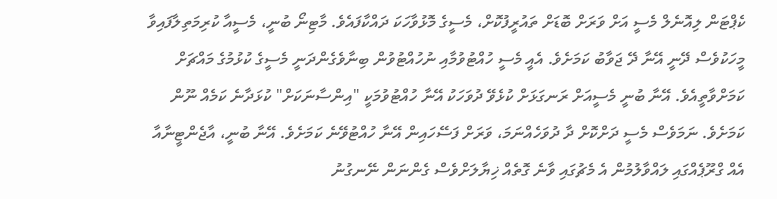ކެޕްޓަން ލިއޮނެލް މެސީ އަށް ވަރަށް ބޮޑަށް ތައުރީފުކޮށް، މެސީގެ މޮޅުވާހަކަ ދައްކާފައެވެ. މާޓިނޯ ބުނީ، މެސީއާ ކުރިމަތިލާފައިވާ މީހަކުވެސް ދޭނީ އޭނާ ދޭ ޖަވާބު ކަމަށެވެ. އެއީ މެސީ ހުއްޓުވުމާއި ނުހުއްޓުވުން ބިނާވެގެންދަނީ މެސީގެ ކުޅުމުގެ މައްޗަށް ކަމަށްވާތީއެވެ. އޭނާ ބުނީ މެސީއަށް ރަނގަޅަށް ކުޅެވޭ ދުވަހަކު އޭނާ ހުއްޓުވުމަކީ "އިންސާނަކަށް" ކުޅަދާނެ ކަމެއް ނޫން ކަމަށެވެ. ނަމަވެސް މެސީ ދަށްކޮށް ދާ ދުވަހެއްނަމަ، ވަރަށް ފަސޭހައިން އޭނާ ހުއްޓުވޭނެ ކަމަށެވެ. އޭނާ ބުނީ، އާޖެންޓީނާއާ އެއް ގްރޫޕެއްގައި ލައްވާލުމުން އެ މެޗުގައި ވާނެ ގޮތެއް ޚިޔާލަށްވެސް ގެންނަން ނޭނގުނު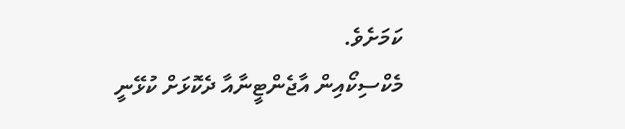ކަމަށެވެ.
މެކްސިކޯއިން އާޖެންޓީނާއާ ދެކޮޅަށް ކުޅޭނީ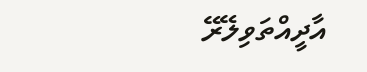އާދީއްތަވިލޭރޭ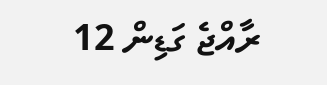ރާއްޖެ ގަޑިން 12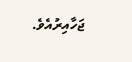ޖަހާއިރުއެވެ.